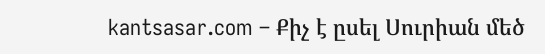kantsasar.com – Քիչ է ըսել Սուրիան մեծ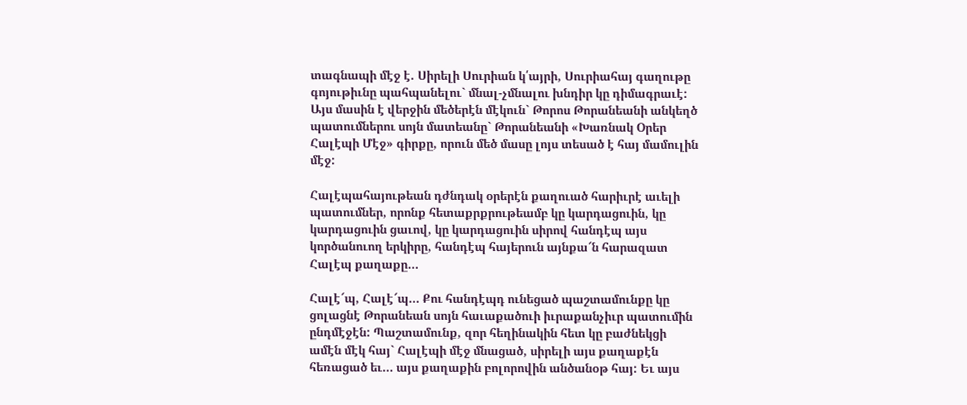տագնապի մէջ է. Սիրելի Սուրիան կ՛այրի, Սուրիահայ գաղութը գոյութիւնը պահպանելու` մնալ-չմնալու խնդիր կը դիմագրաւէ:
Այս մասին է վերջին մեծերէն մէկուն` Թորոս Թորանեանի անկեղծ պատումներու սոյն մատեանը` Թորանեանի «Խառնակ Օրեր Հալէպի Մէջ» գիրքը, որուն մեծ մասը լոյս տեսած է հայ մամուլին մէջ:

Հալէպահայութեան դժնդակ օրերէն քաղուած հարիւրէ աւելի պատումներ, որոնք հետաքրքրութեամբ կը կարդացուին, կը կարդացուին ցաւով, կը կարդացուին սիրով հանդէպ այս կործանուող երկիրը, հանդէպ հայերուն այնքա՜ն հարազատ Հալէպ քաղաքը…

Հալէ՜պ, Հալէ՜պ… Քու հանդէպդ ունեցած պաշտամունքը կը ցոլացնէ Թորանեան սոյն հաւաքածուի իւրաքանչիւր պատումին ընդմէջէն: Պաշտամունք, զոր հեղինակին հետ կը բաժնեկցի ամէն մէկ հայ` Հալէպի մէջ մնացած, սիրելի այս քաղաքէն հեռացած եւ… այս քաղաքին բոլորովին անծանօթ հայ: Եւ այս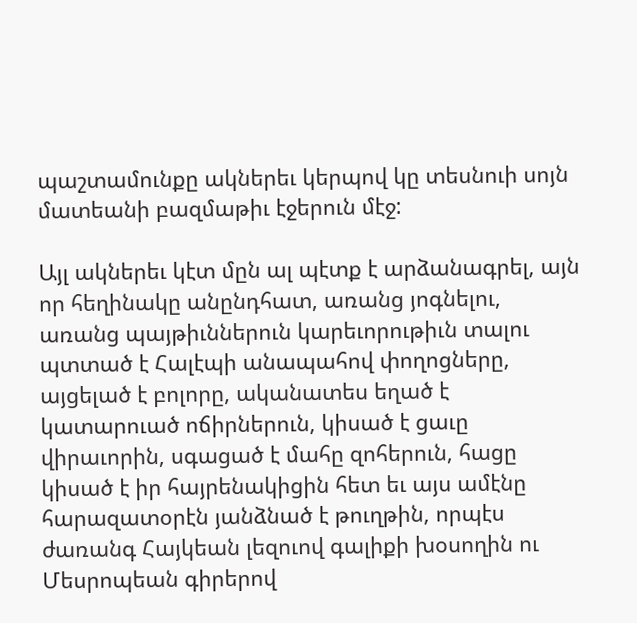պաշտամունքը ակներեւ կերպով կը տեսնուի սոյն մատեանի բազմաթիւ էջերուն մէջ:

Այլ ակներեւ կէտ մըն ալ պէտք է արձանագրել, այն որ հեղինակը անընդհատ, առանց յոգնելու, առանց պայթիւններուն կարեւորութիւն տալու պտտած է Հալէպի անապահով փողոցները, այցելած է բոլորը, ականատես եղած է կատարուած ոճիրներուն, կիսած է ցաւը վիրաւորին, սգացած է մահը զոհերուն, հացը կիսած է իր հայրենակիցին հետ եւ այս ամէնը հարազատօրէն յանձնած է թուղթին, որպէս ժառանգ Հայկեան լեզուով գալիքի խօսողին ու Մեսրոպեան գիրերով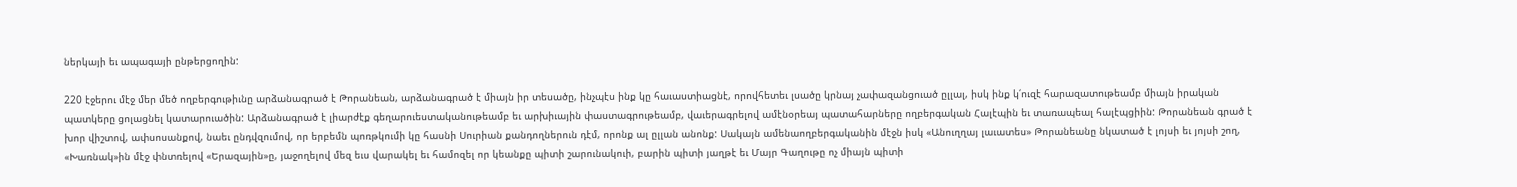ներկայի եւ ապագայի ընթերցողին:

220 էջերու մէջ մեր մեծ ողբերգութիւնը արձանագրած է Թորանեան, արձանագրած է միայն իր տեսածը, ինչպէս ինք կը հաւաստիացնէ, որովհետեւ լսածը կրնայ չափազանցուած ըլլալ, իսկ ինք կ՛ուզէ հարազատութեամբ միայն իրական պատկերը ցոլացնել կատարուածին: Արձանագրած է լիարժէք գեղարուեստականութեամբ եւ արխիւային փաստագրութեամբ, վաւերագրելով ամէնօրեայ պատահարները ողբերգական Հալէպին եւ տառապեալ հալէպցիին: Թորանեան գրած է խոր վիշտով, ափսոսանքով, նաեւ ընդվզումով, որ երբեմն պոռթկումի կը հասնի Սուրիան քանդողներուն դէմ, որոնք ալ ըլլան անոնք: Սակայն ամենաողբերգականին մէջն իսկ «Անուղղայ լաւատես» Թորանեանը նկատած է լոյսի եւ յոյսի շող, «Խառնակ»ին մէջ փնտռելով «Երազային»ը, յաջողելով մեզ եւս վարակել եւ համոզել որ կեանքը պիտի շարունակուի, բարին պիտի յաղթէ եւ Մայր Գաղութը ոչ միայն պիտի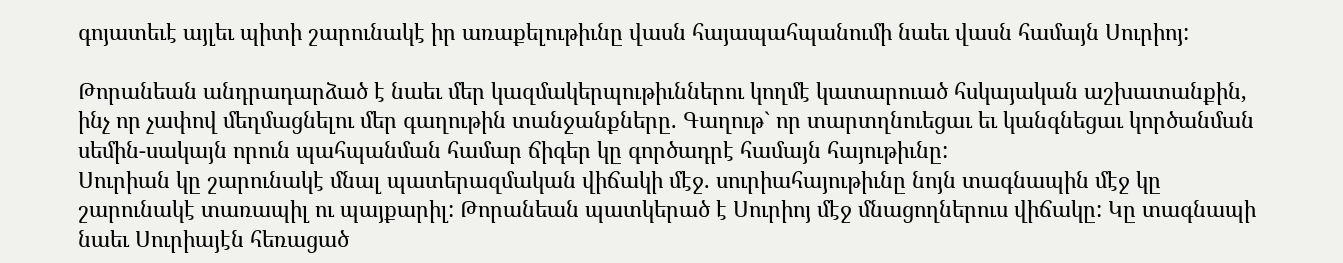գոյատեւէ այլեւ պիտի շարունակէ իր առաքելութիւնը վասն հայապահպանումի նաեւ վասն համայն Սուրիոյ:

Թորանեան անդրադարձած է նաեւ մեր կազմակերպութիւններու կողմէ կատարուած հսկայական աշխատանքին, ինչ որ չափով մեղմացնելու մեր գաղութին տանջանքները. Գաղութ` որ տարտղնուեցաւ եւ կանգնեցաւ կործանման սեմին-սակայն որուն պահպանման համար ճիգեր կը գործադրէ համայն հայութիւնը:
Սուրիան կը շարունակէ մնալ պատերազմական վիճակի մէջ. սուրիահայութիւնը նոյն տագնապին մէջ կը շարունակէ տառապիլ ու պայքարիլ: Թորանեան պատկերած է Սուրիոյ մէջ մնացողներուս վիճակը: Կը տագնապի նաեւ Սուրիայէն հեռացած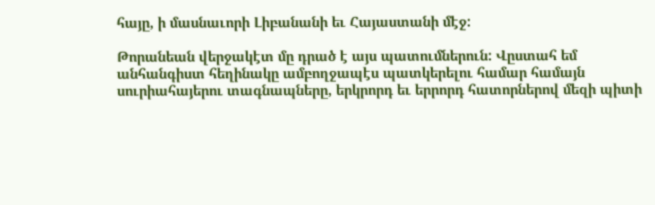հայը, ի մասնաւորի Լիբանանի եւ Հայաստանի մէջ:

Թորանեան վերջակէտ մը դրած է այս պատումներուն: Վըստահ եմ անհանգիստ հեղինակը ամբողջապէս պատկերելու համար համայն սուրիահայերու տագնապները, երկրորդ եւ երրորդ հատորներով մեզի պիտի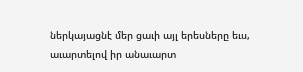ներկայացնէ մեր ցաւի այլ երեսները եւս, աւարտելով իր անաւարտ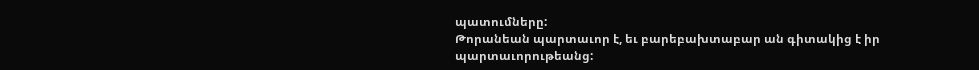պատումները:
Թորանեան պարտաւոր է, եւ բարեբախտաբար ան գիտակից է իր պարտաւորութեանց: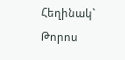Հեղինակ` Թորոս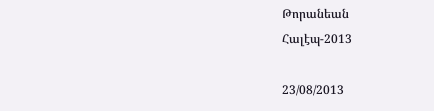Թորանեան
Հալէպ-2013

23/08/2013